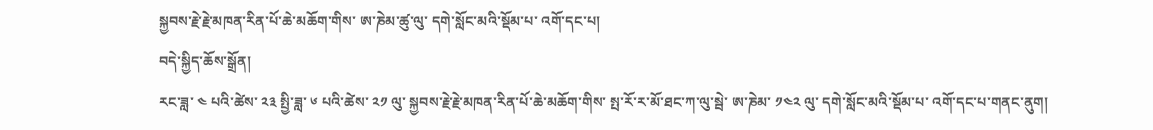སྐྱབས་རྗེ་རྗེ་མཁན་རིན་པོ་ཆེ་མཆོག་གིས་ ཨ་ཎེམ་ཚུ་ལུ་ དགེ་སློང་མའི་སྡོམ་པ་ འགོ་དང་པ།
བདེ་སྐྱིད་ཆོས་སྒྲོན།
རང་ཟླ་ ༤ པའི་ཚེས་ ༢༣ སྤྱི་ཟླ་ ༦ པའི་ཚེས་ ༢༡ ལུ་ སྐྱབས་རྗེ་རྗེ་མཁན་རིན་པོ་ཆེ་མཆོག་གིས་ སྤ་རོ་ར་མོ་ཐང་ཀ་ལུ་སྦེ་ ཨ་ཎེམ་ ༡༤༢ ལུ་ དགེ་སློང་མའི་སྡོམ་པ་ འགོ་དང་པ་གནང་ནུག།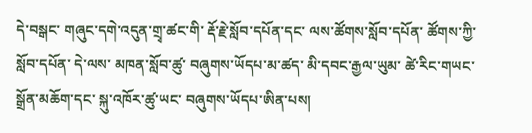དེ་བསྒང་ གཞུང་དགེ་འདུན་གྲྭ་ཚང་གི་ རྡོ་རྗེ་སློབ་དཔོན་དང་ ལས་ཚོགས་སློབ་དཔོན་ ཚོགས་ཀྱི་སློབ་དཔོན་ དེ་ལས་ མཁན་སློབ་ཚུ་ བཞུགས་ཡོདཔ་མ་ཚད་ མི་དབང་རྒྱལ་ཡུམ་ ཚེ་རིང་གཡང་སྒྲོན་མཆོག་དང་ སྐུ་འཁོར་ཚུ་ཡང་ བཞུགས་ཡོདཔ་ཨིན་པས།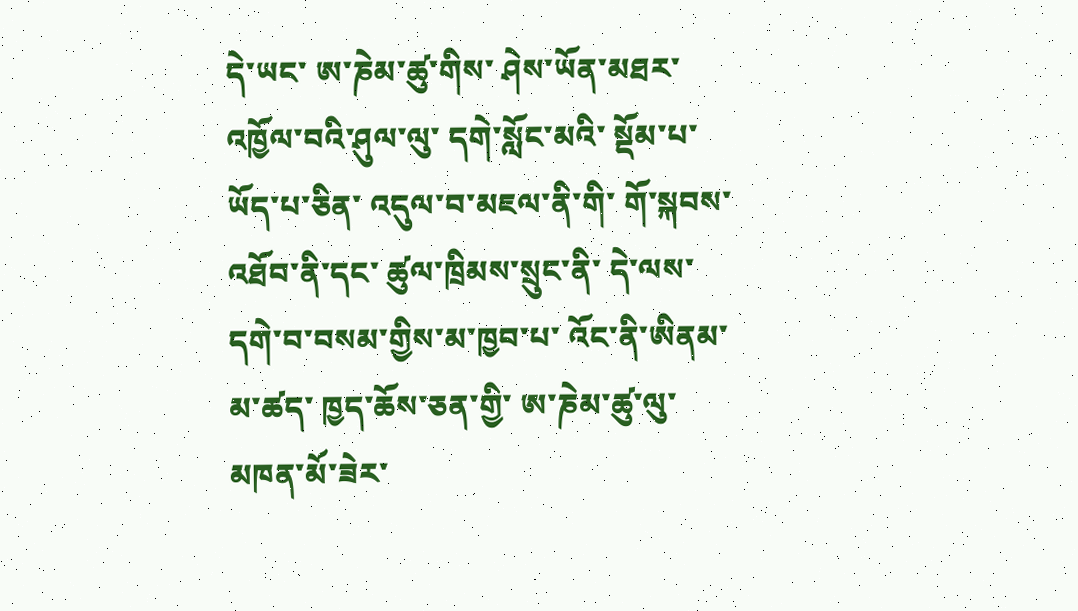དེ་ཡང་ ཨ་ཎེམ་ཚུ་གིས་ ཤེས་ཡོན་མཐར་འཁྱོལ་བའི་ཤུལ་ལུ་ དགེ་སློང་མའི་ སྡོམ་པ་ཡོད་པ་ཅིན་ འདུལ་བ་མཇལ་ནི་གི་ གོ་སྐབས་འཐོབ་ནི་དང་ ཚུལ་ཁྲིམས་སྲུང་ནི་ དེ་ལས་ དགེ་བ་བསམ་གྱིས་མ་ཁྱབ་པ་ འོང་ནི་ཨིནམ་མ་ཚད་ ཁྱད་ཆོས་ཅན་གྱི་ ཨ་ཎེམ་ཚུ་ལུ་ མཁན་མོ་ཟེར་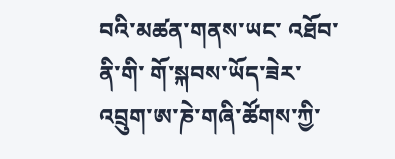བའི་མཚན་གནས་ཡང་ འཐོབ་ནི་གི་ གོ་སྐབས་ཡོད་ཟེར་ འབྲུག་ཨ་ཎེ་གཞི་ཚོགས་ཀྱི་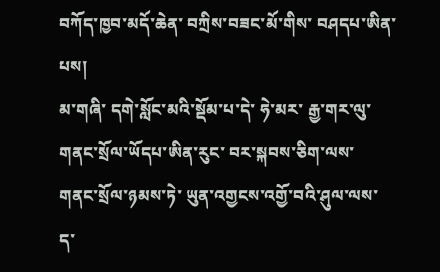བཀོད་ཁྱབ་མདོ་ཆེན་ བཀྲིས་བཟང་མོ་གིས་ བཤདཔ་ཨིན་པས།
མ་གཞི་ དགེ་སློང་མའི་སྡོམ་པ་དེ་ ཧེ་མར་ རྒྱ་གར་ལུ་ གནང་སྲོལ་ཡོདཔ་ཨིན་རུང་ བར་སྐབས་ཅིག་ལས་ གནང་སྲོལ་ཉམས་ཏེ་ ཡུན་འགྱངས་འགྱོ་བའི་ཤུལ་ལས་ ད་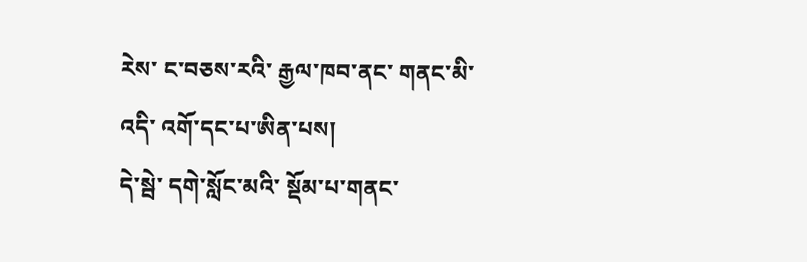རེས་ ང་བཅས་རའི་ རྒྱལ་ཁབ་ནང་ གནང་མི་འདི་ འགོ་དང་པ་ཨིན་པས།
དེ་སྦེ་ དགེ་སློང་མའི་ སྡོམ་པ་གནང་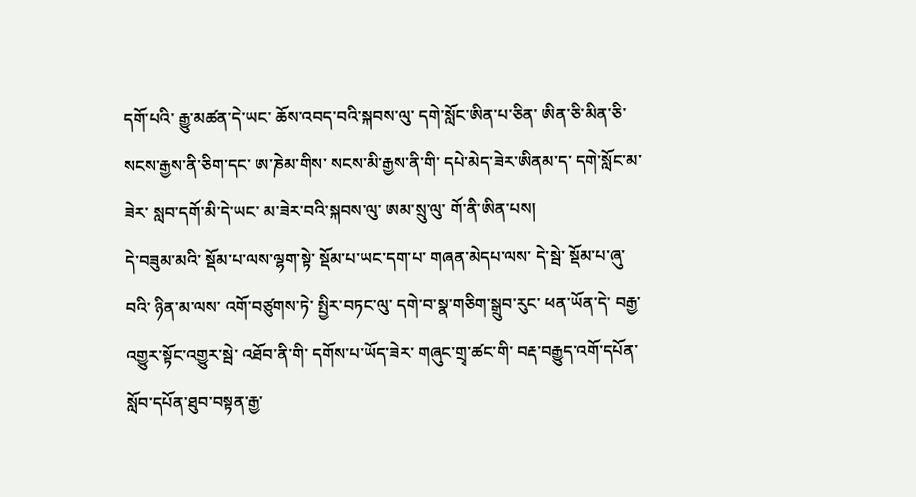དགོ་པའི་ རྒྱུ་མཚན་དེ་ཡང་ ཆོས་འབད་བའི་སྐབས་ལུ་ དགེ་སློང་ཨིན་པ་ཅིན་ ཨིན་ཅི་མིན་ཅི་ སངས་རྒྱས་ནི་ཅིག་དང་ ཨ་ཎེམ་གིས་ སངས་མི་རྒྱས་ནི་གི་ དཔེ་མེད་ཟེར་ཨིནམ་ད་ དགེ་སློང་མ་ཟེར་ སླབ་དགོ་མི་དེ་ཡང་ མ་ཟེར་བའི་སྐབས་ལུ་ ཨམ་སྲུ་ལུ་ གོ་ནི་ཨིན་པས།
དེ་བཟུམ་མའི་ སྡོམ་པ་ལས་ལྷག་སྟེ་ སྡོམ་པ་ཡང་དག་པ་ གཞན་མེདཔ་ལས་ དེ་སྦེ་ སྡོམ་པ་ཞུ་བའི་ ཉིན་མ་ལས་ འགོ་བཙུགས་ཏེ་ སྤྱིར་བཏང་ལུ་ དགེ་བ་སྣ་གཅིག་སྒྲུབ་རུང་ ཕན་ཡོན་དེ་ བརྒྱ་འགྱུར་སྟོང་འགྱུར་སྦེ་ འཐོབ་ནི་གི་ དགོས་པ་ཡོད་ཟེར་ གཞུང་གྲྭ་ཚང་གི་ བརྡ་བརྒྱུད་འགོ་དཔོན་ སློབ་དཔོན་ཐུབ་བསྟན་རྒྱ་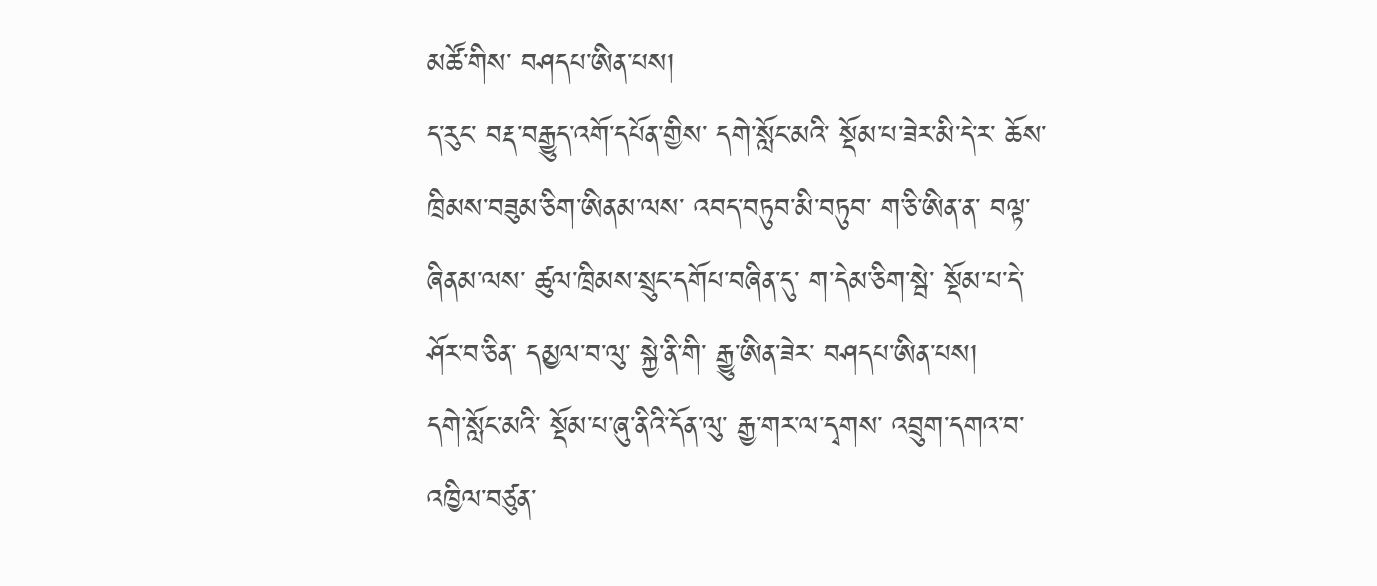མཚོ་གིས་ བཤདཔ་ཨིན་པས།
ད་རུང་ བརྡ་བརྒྱུད་འགོ་དཔོན་གྱིས་ དགེ་སློང་མའི་ སྡོམ་པ་ཟེར་མི་དེ་ར་ ཆོས་ཁྲིམས་བཟུམ་ཅིག་ཨིནམ་ལས་ འབད་བཏུབ་མི་བཏུབ་ ག་ཅི་ཨིན་ན་ བལྟ་ཞིནམ་ལས་ ཚུལ་ཁྲིམས་སྲུང་དགོཔ་བཞིན་དུ་ ག་དེམ་ཅིག་སྦེ་ སྡོམ་པ་དེ་ ཤོར་བ་ཅིན་ དམྱལ་བ་ལུ་ སྐྱེ་ནི་གི་ རྒྱུ་ཨིན་ཟེར་ བཤདཔ་ཨིན་པས།
དགེ་སློང་མའི་ སྡོམ་པ་ཞུ་ནིའི་དོན་ལུ་ རྒྱ་གར་ལ་དྭགས་ འབྲུག་དགའ་བ་འཁྱིལ་བཙུན་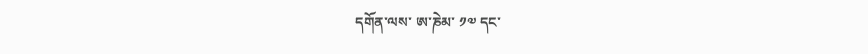དགོན་ལས་ ཨ་ཎེམ་ ༡༧ དང་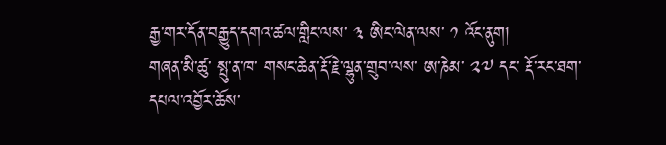རྒྱ་གར་དོན་བརྒྱུད་དགའ་ཚལ་གླིང་ལས་ ༣ ཨིང་ལེན་ལས་ ༡ འོང་ནུག།
གཞན་མི་ཚུ་ སྤུ་ན་ཁ་ གསང་ཆེན་རྡོ་རྗེ་ལྷུན་གྲུབ་ལས་ ཨ་ཎེམ་ ༢༧ དང་ རྡོ་རང་ཐག་ དཔལ་འབྱོར་ཆོས་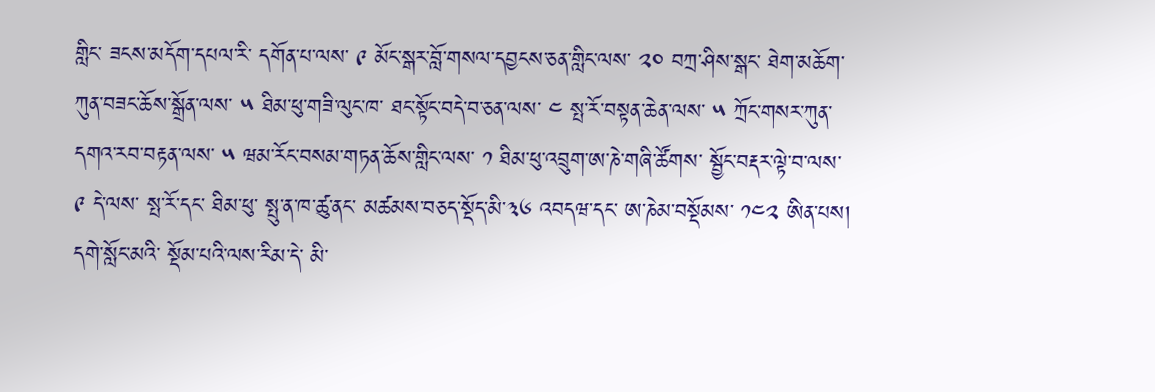གླིང་ ཟངས་མདོག་དཔལ་རི་ དགོན་པ་ལས་ ༩ མོང་སྒར་བློ་གསལ་དབྱངས་ཅན་གླིང་ལས་ ༢༠ བཀྲ་ཤིས་སྒང་ ཐེག་མཆོག་ཀུན་བཟང་ཆོས་སྒྲོན་ལས་ ༥ ཐིམ་ཕུ་གཟི་ལུང་ཁ་ ཐང་སྟོང་བདེ་བ་ཅན་ལས་ ༤ སྤ་རོ་བསྟན་ཆེན་ལས་ ༥ ཀྲོང་གསར་ཀུན་དགའ་རབ་བརྟན་ལས་ ༥ ཝམ་རོང་བསམ་གཏན་ཆོས་གླིང་ལས་ ༡ ཐིམ་ཕུ་འབྲུག་ཨ་ཎེ་གཞི་ཚོགས་ སྦྱོང་བརྡར་ལྟེ་བ་ལས་ ༩ དེ་ལས་ སྤ་རོ་དང་ ཐིམ་ཕུ་ སྤུ་ན་ཁ་ཚུ་ནང་ མཚམས་བཅད་སྡོད་མི་༣༦ འབདཝ་དང་ ཨ་ཎེམ་བསྡོམས་ ༡༤༢ ཨིན་པས།
དགེ་སློང་མའི་ སྡོམ་པའི་ལས་རིམ་དེ་ མི་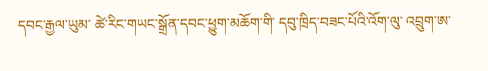དབང་རྒྱལ་ཡུམ་ ཚེ་རིང་གཡང་སྒྲོན་དབང་ཕྱུག་མཆོག་གི་ དབུ་ཁྲིད་བཟང་པོའི་འོག་ལུ་ འབྲུག་ཨ་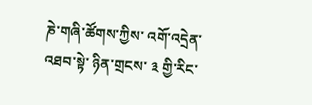ཎེ་གཞི་ཚོགས་ཀྱིས་ འགོ་འདྲེན་འཐབ་སྟེ་ ཉིན་གྲངས་ ༣ གྱི་རིང་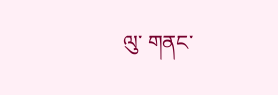ལུ་ གནང་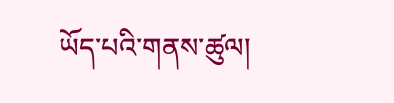ཡོད་པའི་གནས་ཚུལ།